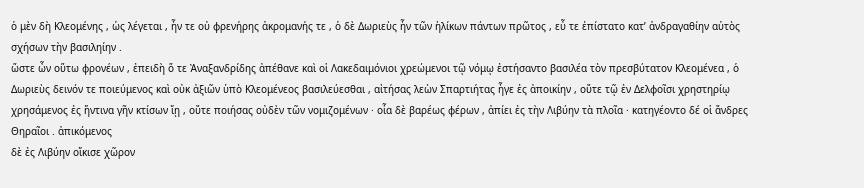ὁ μὲν δὴ Κλεομένης , ὡς λέγεται , ἦν τε οὐ φρενήρης ἀκρομανής τε , ὁ δὲ Δωριεὺς ἦν τῶν ἡλίκων πάντων πρῶτος , εὖ τε ἐπίστατο κατʼ ἀνδραγαθίην αὐτὸς σχήσων τὴν βασιληίην .
ὥστε ὦν οὕτω φρονέων , ἐπειδὴ ὅ τε Ἀναξανδρίδης ἀπέθανε καὶ οἱ Λακεδαιμόνιοι χρεώμενοι τῷ νόμῳ ἐστήσαντο βασιλέα τὸν πρεσβύτατον Κλεομένεα , ὁ Δωριεὺς δεινόν τε ποιεύμενος καὶ οὐκ ἀξιῶν ὑπὸ Κλεομένεος βασιλεύεσθαι , αἰτήσας λεὼν Σπαρτιήτας ἦγε ἐς ἀποικίην , οὔτε τῷ ἐν Δελφοῖσι χρηστηρίῳ χρησάμενος ἐς ἥντινα γῆν κτίσων ἴῃ , οὔτε ποιήσας οὐδὲν τῶν νομιζομένων · οἷα δὲ βαρέως φέρων , ἀπίει ἐς τὴν Λιβύην τὰ πλοῖα · κατηγέοντο δέ οἱ ἄνδρες Θηραῖοι . ἀπικόμενος
δὲ ἐς Λιβύην οἴκισε χῶρον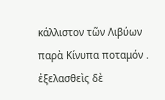κάλλιστον τῶν Λιβύων παρὰ Κίνυπα ποταμόν . ἐξελασθεὶς δὲ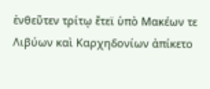ἐνθεῦτεν τρίτῳ ἔτεϊ ὑπὸ Μακέων τε Λιβύων καὶ Καρχηδονίων ἀπίκετο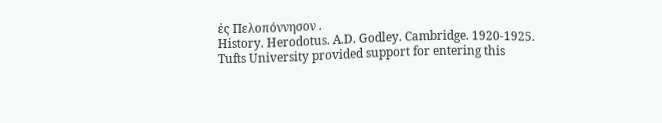ἐς Πελοπόννησον .
History. Herodotus. A.D. Godley. Cambridge. 1920-1925.
Tufts University provided support for entering this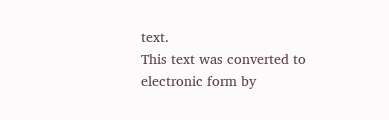text.
This text was converted to electronic form by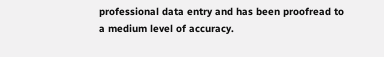professional data entry and has been proofread to a medium level of accuracy.